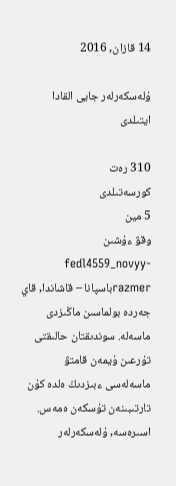14 قازان, 2016

ۇلەسكەرلەر جايى القادا ايتىلدى

310 رەت
كورسەتىلدى
5 مين
وقۋ ءۇشىن
fedl4559_novyy-razmerباسپانا – قاشاندا, قاي جەردە بولماسىن ماڭىزدى ماسەلە. سوندىقتان حالىقتى تۇرعىن ۇيمەن قامتۋ ماسەلەسى ءبىزدىڭ ەلدە كۇن تارتىبىنەن تۇسكەن ەمەس. اسىرەسە, ۇلەسكەرلەر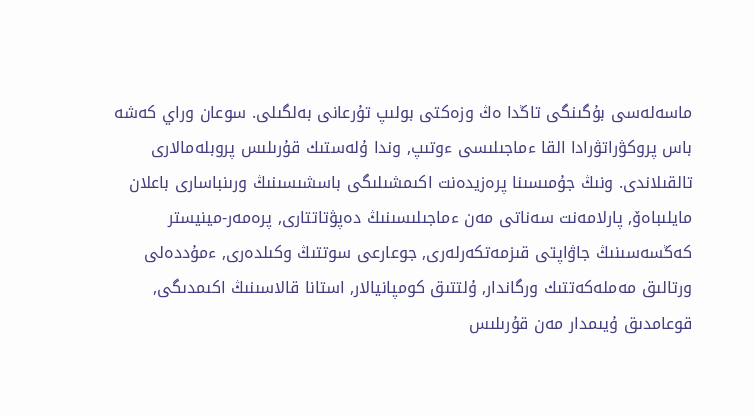ماسەلەسى بۇگىنگى تاڭدا ەڭ وزەكتى بولىپ تۇرعانى بەلگىلى. سوعان وراي كەشە باس پروكۋراتۋرادا القا ءماجىلىسى ءوتىپ, وندا ۇلەستىك قۇرىلىس پروبلەمالارى تالقىلاندى. ونىڭ جۇمىسىنا پرەزيدەنت اكىمشىلىگى باسشىسىنىڭ ورىنباسارى باعلان مايلىباەۆ, پارلامەنت سەناتى مەن ءماجىلىسىنىڭ دەپۋتاتتارى, پرەمەر-مينيستر كەڭسەسىنىڭ جاۋاپتى قىزمەتكەرلەرى, جوعارعى سوتتىڭ وكىلدەرى, ءمۇددەلى ورتالىق مەملەكەتتىك ورگاندار, ۇلتتىق كومپانيالار, استانا قالاسىنىڭ اكىمدىگى, قوعامدىق ۇيىمدار مەن قۇرىلىس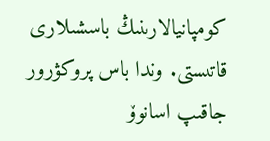كومپانيالارىنىڭ باسشىلارى قاتىستى. وندا باس پروكۋرور جاقىپ اسانوۆ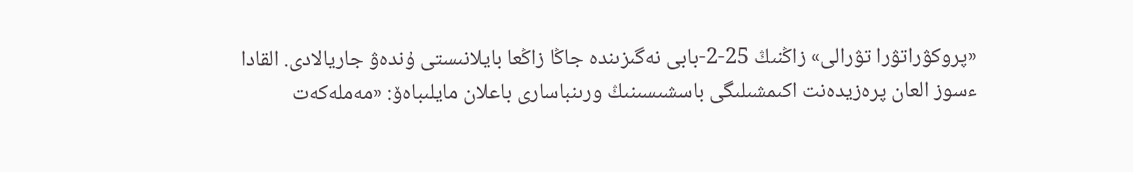«پروكۋراتۋرا تۋرالى» زاڭنىڭ 25-2-بابى نەگىزىندە جاڭا زاڭعا بايلانىستى ۇندەۋ جاريالادى. القادا ءسوز العان پرەزيدەنت اكىمشىلىگى باسشىسىنىڭ ورىنباسارى باعلان مايلىباەۆ: «مەملەكەت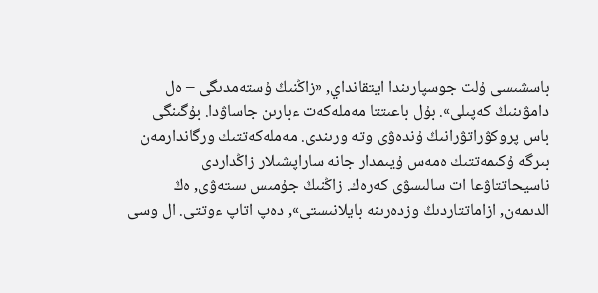باسشىسى ۇلت جوسپارىندا ايتقانداي, «زاڭنىڭ ۇستەمدىگى – ەل دامۋىنىڭ كەپىلى». بۇل باعىتتا مەملەكەت ءبارىن جاساۋدا. بۇگىنگى باس پروكۋراتۋرانىڭ ۇندەۋى وتە ورىندى. مەملەكەتتىك ورگاندارمەن بىرگە ۇكىمەتتىك ەمەس ۇيىمدار جانە ساراپشىلار زاڭداردى ناسيحاتتاۋعا ات سالىسۋى كەرەك. زاڭنىڭ جۇمىس ىستەۋى, ەڭ الدىمەن, ازاماتتاردىڭ وزدەرىنە بايلانىستى», دەپ اتاپ ءوتتى. ال وسى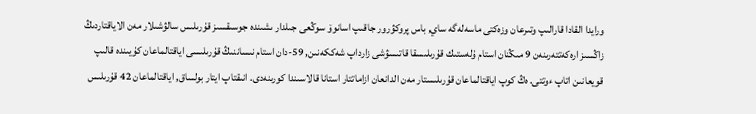ورايدا القادا قارالىپ وتىرعان وزەكتى ماسەلەگە ساي, باس پروكۋرور جاقىپ اسانوۆ سوڭعى جىلدار ىشىندە جوسىقسىز قۇرىلىس سالۋشىلار مەن الاياقتاردىڭ زاڭسىز ارەكەتتەرىنەن 9 مىڭنان استام ۇلەستىك قۇرىلىسقا قاتىسۋشى زارداپ شەككەنىن, 59-دان استام نىساننىڭ قۇرىلىسى اياقتالماعان كۇيىندە قالىپ قويعانىن اتاپ ءوتتى. ەڭ كوپ اياقتالماعان قۇرىلىستار مەن الدانعان ازاماتتار استانا قالاسىندا كورىنەدى. انىقتاپ ايتار بولساق, اياقتالماعان 42 قۇرىلىس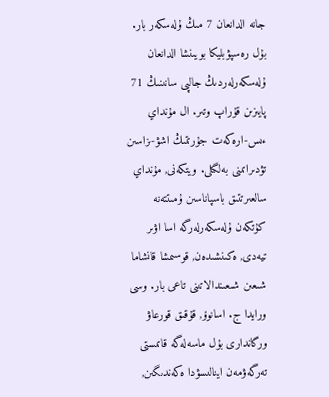جانە الدانعان 7 مىڭ ۇلەسكەر بار. بۇل رەسپۋبليكا بويىنشا الدانعان ۇلەسكەرلەردىڭ جالپى سانىنىڭ 71 پايىزىن قۇراپ وتىر. ال مۇنداي ءىس-ارەكەت جۇرتتىڭ اشۋ-ىزاسىن تۋدىراتىنى بەلگىلى. ويتكەنى, مۇنداي سالعىرتتىق باسپاناسىن ۇمىتتەنە كۇتكەن ۇلەسكەرلەرگە اسا اۋىر تيەدى, ەكىنشىدەن, قوسىمشا قانشاما شىعىن شىعىندالاتىنى تاعى بار. وسى ورايدا ج. اسانوۆ, قۇقىق قورعاۋ ورگاندارى بۇل ماسەلەگە قاتىستى تەرگەۋمەن اينالىسۋدا ەكەندىگىن,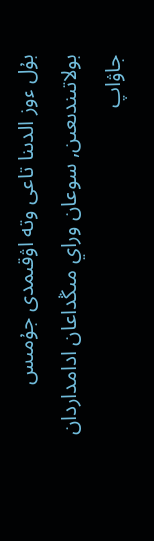بۇل ءوز الدىنا تاعى وتە اۋقىمدى جۇمىس بولاتىندىعىن, سوعان وراي مىڭداعان ادامداردان جاۋاپ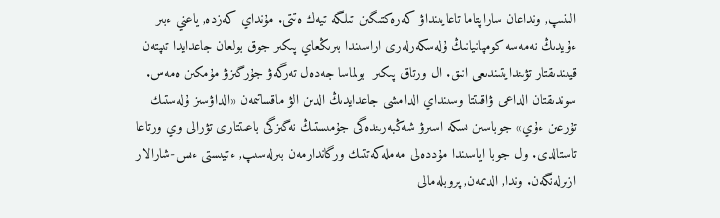الىنىپ, ونداعان ساراپتاما تاعايىنداۋ كەرەكتىگىن تىلگە تيەك ەتتى. مۇنداي كەزدە, ياعني ءبىر ءۇيدىڭ نەمەسە كومپانيانىڭ ۇلەسكەرلەرى اراسىندا بىرىڭعاي پىكىر جوق بولعان جاعدايدا تىپتەن قيىندىقتار تۋىندايتىندىعى انىق. ال ورتاق پىكىر  بولماسا جەدەل تەرگەۋ جۇرگىزۋ مۇمكىن ەمەس. سوندىقتان الداعى ۋاقىتتا وسىنداي الدامشى جاعدايدىڭ الدىن الۋ ماقساتىمەن «الداۋسىز ۇلەستىك تۇرعىن ءۇي» جوباسىن ىسكە اسىرۋ شەڭبەرىندەگى جۇمىستىڭ نەگىزگى باعىتتارى تۋرالى وي ورتاعا تاستالدى. ول جوبا اياسىندا مۇددەلى مەملەكەتتىك ورگاندارمەن بىرلەسىپ, ءتيىستى ءىس-شارالار ازىرلەنگەن. وندا, الدىمەن, پروبلەمالى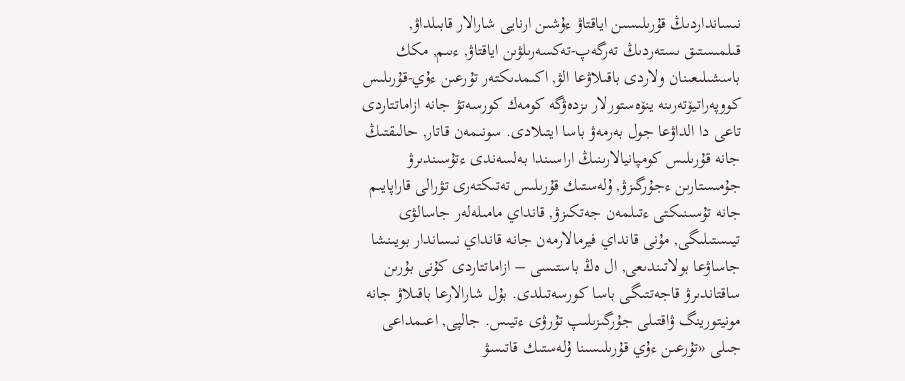نىسانداردىڭ قۇرىلىسىن اياقتاۋ ءۇشىن ارنايى شارالار قابىلداۋ, قىلمىستىق ىستەردىڭ تەرگەپ-تەكسەرىلۋىن اياقتاۋ, ءىىم, مكك باسشىلىعىنان ولاردى باقىلاۋعا الۋ, اكىمدىكتەر تۇرعىن ءۇي-قۇرىلىس كووپەراتيۆتەرىنە ينۆەستورلار ىزدەۋگە كومەك كورسەتۋ جانە ازاماتتاردى تاعى دا الداۋعا جول بەرمەۋ باسا ايتىلادى. سونىمەن قاتار, حالىقتىڭ جانە قۇرىلىس كومپانيالارىنىڭ اراسىندا بەلسەندى ءتۇسىندىرۋ جۇمىستارىن ءجۇرگىزۋ, ۇلەستىك قۇرىلىس تەتىكتەرى تۋرالى قاراپايىم جانە تۇسىنىكتى ءتىلمەن جەتكىزۋ, قانداي مامىلەلەر جاسالۋى تيىستىلىگى, مۇنى قانداي فيرمالارمەن جانە قانداي نىساندار بويىنشا جاساۋعا بولاتىندىعى, ال ەڭ باستىسى – ازاماتتاردى كۇنى بۇرىن ساقتاندىرۋ قاجەتتىگى باسا كورسەتىلدى. بۇل شارالارعا باقىلاۋ جانە مونيتورينگ ۋاقتىلى جۇرگىزىلىپ تۇرۋى ءتيىس. جالپى, اعىمداعى جىلى «تۇرعىن ءۇي قۇرىلىسىنا ۇلەستىك قاتىسۋ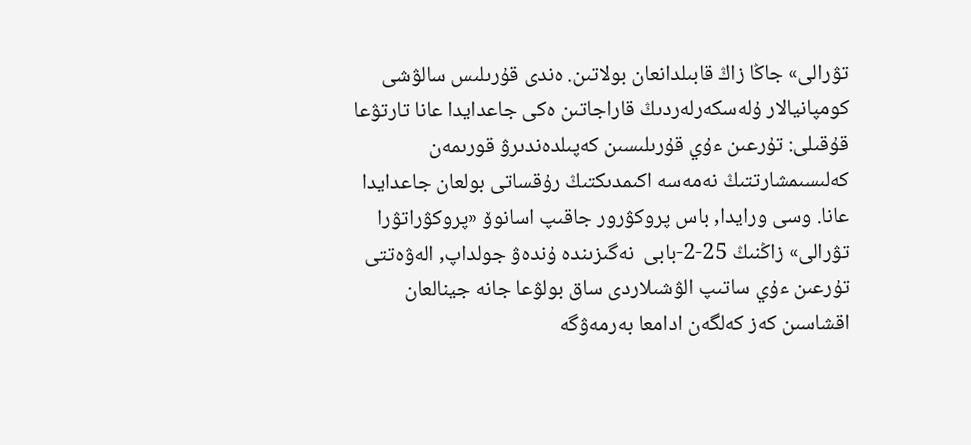تۋرالى» جاڭا زاڭ قابىلدانعان بولاتىن. ەندى قۇرىلىس سالۋشى كومپانيالار ۇلەسكەرلەردىڭ قاراجاتىن ەكى جاعدايدا عانا تارتۋعا قۇقىلى: تۇرعىن ءۇي قۇرىلىسىن كەپىلدەندىرۋ قورىمەن كەلىسىمشارتتىڭ نەمەسە اكىمدىكتىڭ رۇقساتى بولعان جاعدايدا عانا. وسى ورايدا, باس پروكۋرور جاقىپ اسانوۆ «پروكۋراتۋرا تۋرالى» زاڭنىڭ 25-2-بابى  نەگىزىندە ۇندەۋ جولداپ, الەۋەتتى تۇرعىن ءۇي ساتىپ الۋشىلاردى ساق بولۋعا جانە جينالعان اقشاسىن كەز كەلگەن ادامعا بەرمەۋگە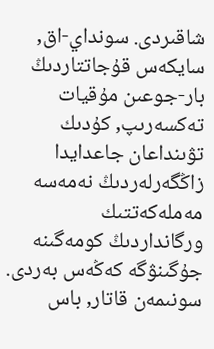شاقىردى. سونداي-اق, سايكەس قۇجاتتاردىڭ بار-جوعىن مۇقيات تەكسەرىپ, كۇدىك تۋىنداعان جاعدايدا زاڭگەرلەردىڭ نەمەسە مەملەكەتتىك ورگانداردىڭ كومەگىنە جۇگىنۋگە كەڭەس بەردى. سونىمەن قاتار, باس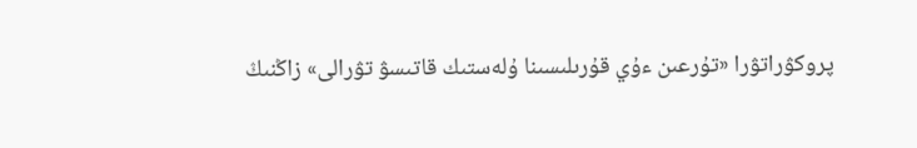پروكۋراتۋرا «تۇرعىن ءۇي قۇرىلىسىنا ۇلەستىك قاتىسۋ تۋرالى» زاڭنىڭ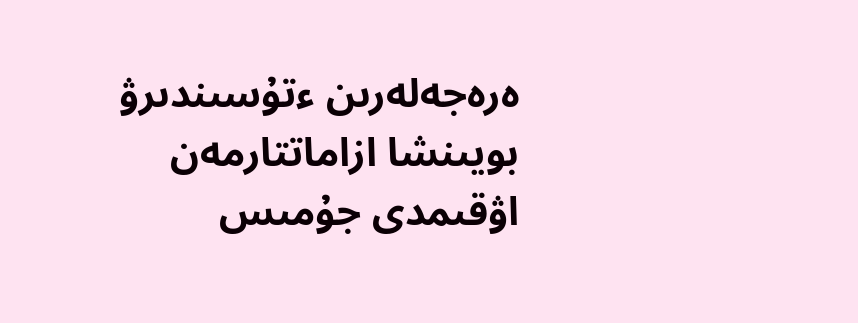ەرەجەلەرىن ءتۇسىندىرۋ بويىنشا ازاماتتارمەن اۋقىمدى جۇمىس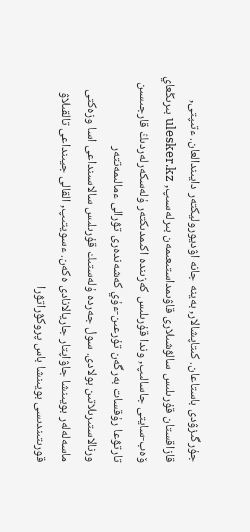جۇرگىزۋدى باستاعان. كىتاپشالار, بەينە جانە اۋديوروليكتەر دايىندالعان. ءتىپتى, قازاقستان قۇرىلىس سالۋشىلارى قاۋىمداستىعىمەن بىرلەسىپ, ulesker.kz بىرىڭعاي ۆەب-سايتى جاسالىپ, وندا قۇرىلىس كەزىندە اكىمدىكتەر ۇلەسكەرلەردىڭ قارجىسىن تارتۋعا رۇقسات بەرگەن تۇرعىن-ءۇي كەشەندەرى تۋرالى ءمالىمەتتەر ورنالاستىرىلاتىن بولادى. سول جەردە ۇلەستىك قۇرىلىس سالاسىنداعى اسا وزەكتى ماسەلەلەر بويىنشا جاۋاپتار جاريالانادى ەكەن. ءسويتىپ, القالى جيىنداعى تالقىلاۋ قورىتىندىسى بويىنشا باس پروكۋراتۋرا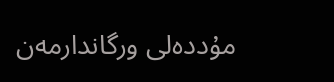مۇددەلى ورگاندارمەن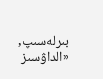بىرلەسىپ, «الداۋسىز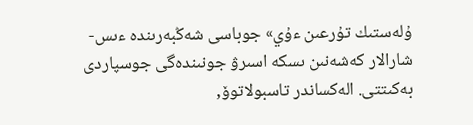ۇلەستىك تۇرعىن ءۇي» جوباسى شەڭبەرىندە ءىس-شارالار كەشەنىن ىسكە اسىرۋ جونىندەگى جوسپاردى بەكىتتى. الەكساندر تاسبولاتوۆ,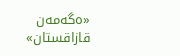«ەگەمەن قازاقستان»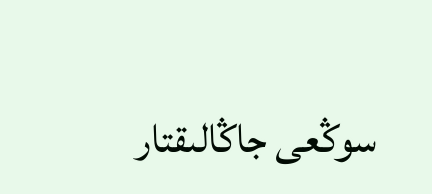سوڭعى جاڭالىقتار